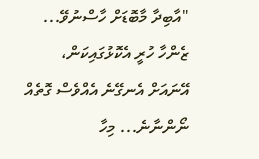"އާބިދާ މާބޮޑަށް ހާސްނުވޭ... ޒެންހާ ހުރީ އެކޮޅުގައިކަން، އޭނައަށް އެނގޭނެ އެއްވެސް ގޮތެއް ނޯންނާނެ... މިހާ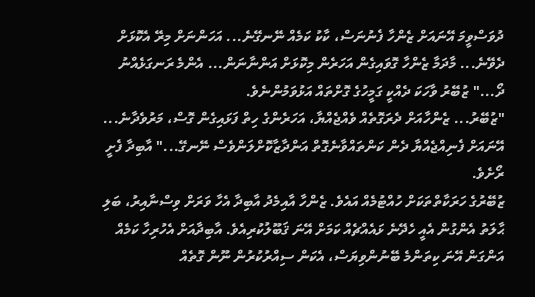ދުވަސްވީމަ އޭނައަށް ޒެންހާ ފެނުނަސް، ކާކު ކަމެއް ނޭނގޭނެ... އަހަންނަށް މިރޭ އެކޮޅަށް ދެވޭނެ... މާދަމާ ޒެންހާ ގޮވައިގެން އަހަރެން މިކޮޅަށް އަންނާނަން... އެންމެ ރަނގަޅެއްނު ދޯ..." ޒުބޭރު ވާހަކަ ދެއްކީ ގަމީހުގެ ގޮށްތައް އަޅުވަމުންނެވެ.
"ޒުބޭރު... ޒެންހާއަށް ދެރަގޮތެއް ވެއްޖެއްޔާ، އަހަރެންގެ ހިތް ފަޅައިގެން ގޮސް، މަރުވެދާނެ... އޭނައަށް ފެނިއްޖެއްޔާ ދެން ކަންތައްވާނެގޮތް އަންދާޒާކޮށްލަންވެސް ނޭނގޭ..." އާބިދާ ފެށީ ރޯށެވެ.
ޒުބޭރުގެ ހަރަކާތްތަކަށް ހުއްޓުމެއް އައެވެ. ޒެންހާ އާއިމެދު އާބިދާ އެހާ ވަރަށް ވިސްނާއިރު، ބަލި ޙާލަތު އެންގުން އެއީ ހެދޭނެ ޅައެއްޗެއް ކަމަށް އޭނަ ޤަބޫލުކުރިއެވެ. އާބިދާއަށް އެހުރިހާ ކަމެއް އަންގަން އޭނަ ކިތަންމެ ބޭނުންވިޔަސް، އެކަން ސިއްރުކުރުން ނޫން ގޮތެއް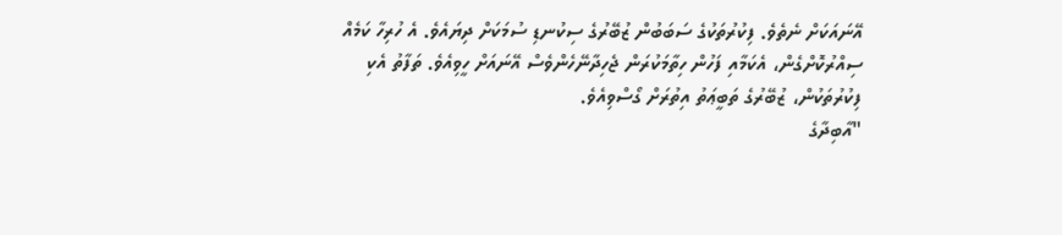އޭނައަކަށް ނެތެވެ. ފިކުރުތަކުގެ ސަބަބުން ޒުބޭރުގެ ސިކުނޑި ސުމަކަށް ދިޔައެވެ. އެ ހުރިހާ ކަމެއް ސިއްރުކޮށްގެން، އެކަމާއި ފަހުން ހިތާމަކުރަން ޖެހިދާނޭހެންވެސް އޭނައަށް ހީވިއެވެ. ތަފާތު އެކި ފިކުރުތަކުން، ޒުބޭރުގެ ތަބީޢަތު އިތުރަށް ގޯސްވިއެވެ.
"އާބިދާގެ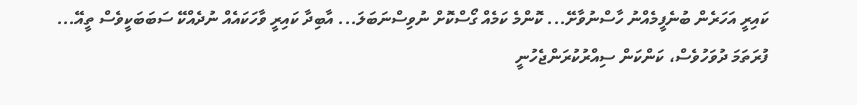ކައިރީ އަހަރެން ބުނެފީމެއްނު ހާސްނުވާށޭ... ކޮންމެ ކަމެއް ގޯސްކޮށް ނުވިސްނަބަލަ... އާބިދާ ކައިރީ ވާހަކައެއް ނުދެއްކޭ ސަބަބަކީވެސް ތީއޭ... ފުރަތަމަ ދުވަހުވެސް، ކަންކަން ސިއްރުކުރަންޖެހުނީ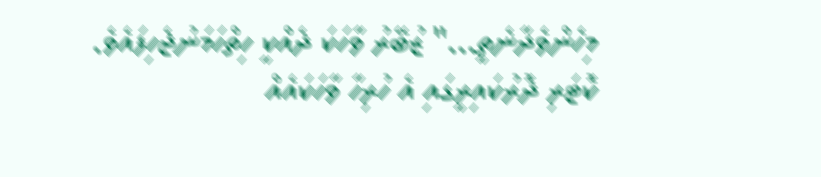މިހެންވެދާނެތީ..." ޒުބޭރު ވާހަކަ ދެއްކީ ހިތްހަމަނުޖެހިފައެވެ.
ކޮޓަރި ދޮރުކައިރީގައި އެ ހުރިހާ ވާހަކައެއް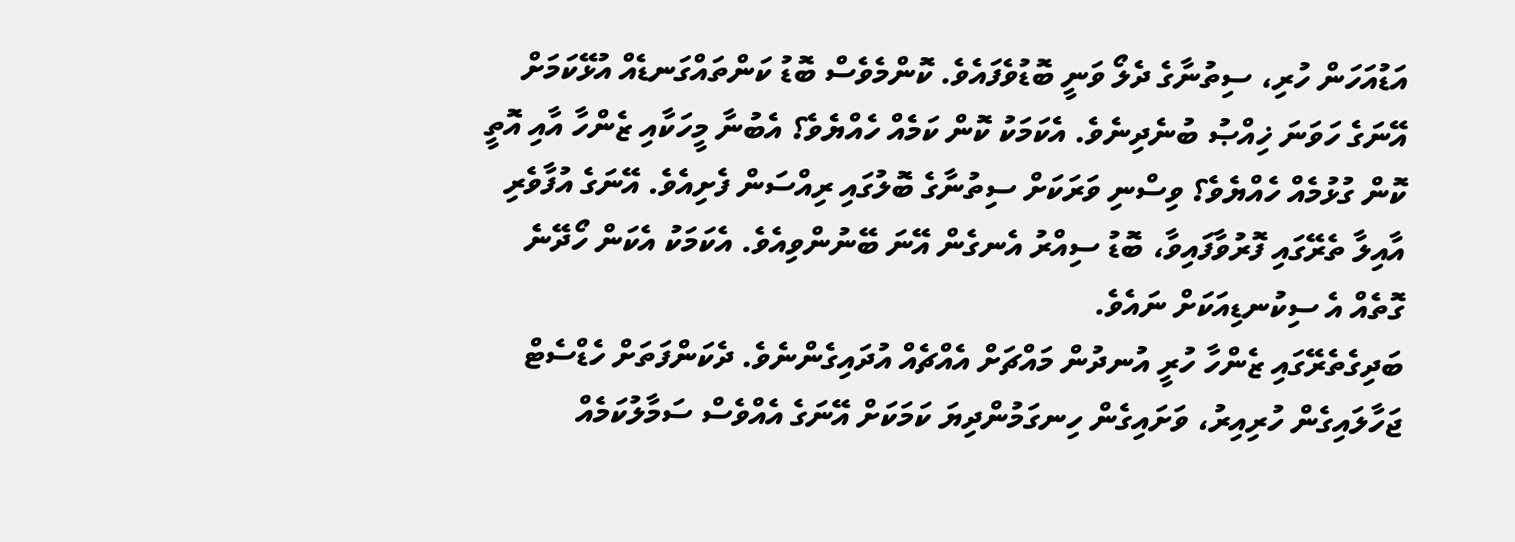އަޑުއަހަން ހުރި، ސިތުނާގެ ދެލޯ ވަނީ ބޮޑުވެފައެވެ. ކޮންމެވެސް ބޮޑު ކަންތައްގަނޑެއް އުޅޭކަމަށް އޭނަގެ ހަވަނަ ޚިއްޞު ބުނެދިނެވެ. އެކަމަކު ކޮން ކަމެއް ހެއްޔެވެ؟ އެބުނާ މީހަކާއި ޒެންހާ އާއި އޮތީ ކޮން ގުޅުމެއް ހެއްޔެވެ؟ ވިސްނި ވަރަކަށް ސިތުނާގެ ބޮލުގައި ރިއްސަން ފެށިއެވެ. އޭނަގެ އުފާވެރި އާއިލާ ތެރޭގައި ފޮރުވާފައިވާ، ބޮޑު ސިއްރު އެނގެން އޭނަ ބޭނުންވިއެވެ. އެކަމަކު އެކަން ހޯދޭނެ ގޮތެއް އެ ސިކުނޑިއަކަށް ނައެވެ.
ބަދިގެތެރޭގައި ޒެންހާ ހުރީ އުނދުން މައްޗަށް އެއްޗެއް އުދައިގެންނެވެ. ދެކަންފަތަށް ހެޑްސެޓް ޖަހާލައިގެން ހުރިއިރު، ވަށައިގެން ހިނގަމުންދިޔަ ކަމަކަށް އޭނަގެ އެއްވެސް ސަމާލުކަމެއް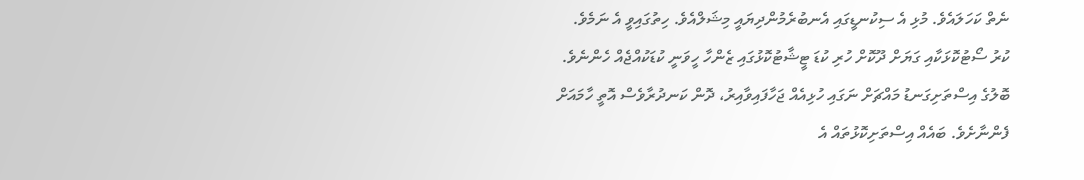ނެތް ކަހަލައެވެ. މުޅި އެ ސިކުނޑީގައި އެނބުރެމުންދިޔައީ މިޝަލްއެވެ. ހިތުގައިވީ އެ ނަމެވެ. ކުރު ސޯޓުކޮޅަކާއި ގަޔަށް ދޫކޮށް ހުރި ކުޑަ ޓީޝާޓުކޮޅުގައި ޒެންހާ ހީވަނީ ކުޑަކުއްޖެއް ހެންނެވެ. ބޮލުގެ އިސްތަށިގަނޑު މައްޗަށް ނަގައި ހުޅިއެއް ޖަހާފައިވާއިރު، ދޮން ކަނދުރާވެސް އޮތީ ހާމައަށް ފެންނާށެވެ. ބައެއް އިސްތަށިކޮޅުތައް އެ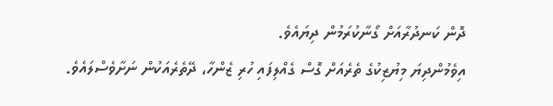ދޮން ކަނދުރާއަށް ގޯނާކުރަމުން ދިޔައެވެ.
އިވެމުންދިޔަ މިޔުޒިކުގެ ތެރެއަށް ގޮސް ގެއްލިފައި ހުރި ޒެންހާ، ދޭތެރެއަކުން ނަށާވެސްލައެވެ.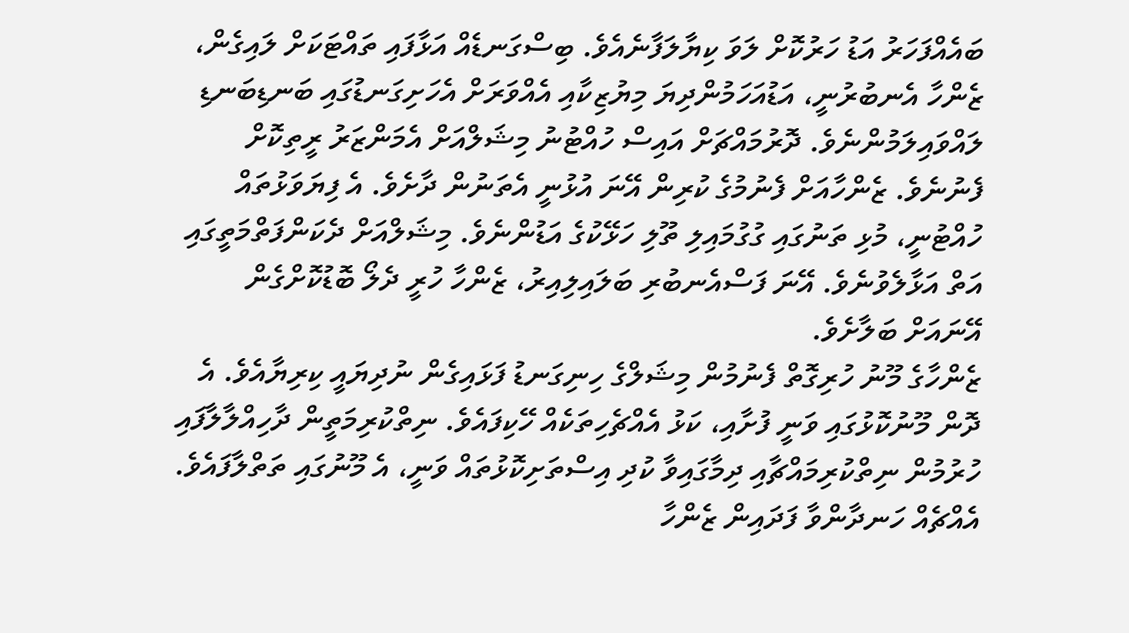ބައެއްފަހަރު އަޑު ހަރުކޮށް ލަވަ ކިޔާލަފާނެއެވެ. ބިސްގަނޑެއް އަޅާފައި ތައްޓަކަށް ލައިގެން، ޒެންހާ އެނބުރުނީ، އަޑުއަހަމުންދިޔަ މިޔުޒިކާއި އެއްވަރަށް އެހަށިގަނޑުގައި ބަނޑިބަނޑި ލައްވައިލަމުންނެވެ. ދޮރުމައްޗަށް އައިސް ހުއްޓުނު މިޝަލްއަށް އެމަންޒަރު ރީތިކޮށް ފެނުނެވެ. ޒެންހާއަށް ފެނުމުގެ ކުރިން އޭނަ އުޅުނީ އެތަނުން ދާށެވެ. އެ ފިޔަވަޅުތައް ހުއްޓުނީ، މުޅި ތަނުގައި ގުގުމައިލި ތޫލި ހަޅޭކުގެ އަޑުންނެވެ. މިޝަލްއަށް ދެކަންފަތްމަތީގައި އަތް އަޅާލެވުނެވެ. އޭނަ ފަސްއެނބުރި ބަލައިލިއިރު، ޒެންހާ ހުރީ ދެލޯ ބޮޑުކޮށްގެން އޭނައަށް ބަލާށެވެ.
ޒެންހާގެ މޫނު ހުރިގޮތް ފެނުމުން މިޝަލްގެ ހިނިގަނޑު ފަޅައިގެން ނުދިޔައީ ކިރިޔާއެވެ. އެ ދޮން މޫނުކޮޅުގައި ވަނީ ފުށާއި، ކަޅު އެއްޗެހިތަކެއް ހޭކިފައެވެ. ނިތްކުރިމަތީން ދާހިއްލާލާފައި ހުރުމުން ނިތްކުރިމައްޗާއި ދިމާގައިވާ ކުދި އިސްތަށިކޮޅުތައް ވަނީ، އެ މޫނުގައި ތަތްލާފައެވެ.
އެއްޗެއް ހަނދާންވާ ފަދައިން ޒެންހާ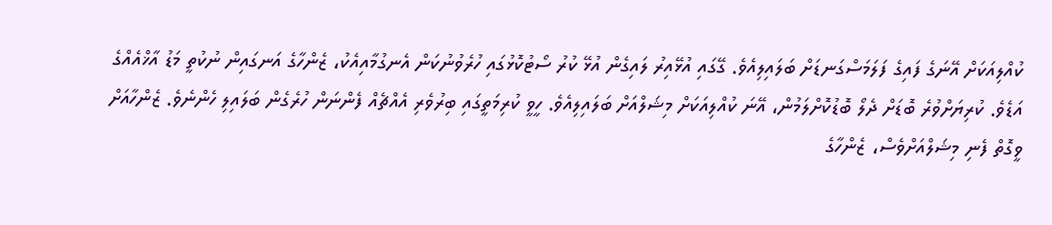ކުއްލިއަކަށް އޭނަގެ ފައިގެ ފަލަމަސްގަނޑަށް ބަލައިލިއެވެ. ގޭގައި އުޅޭއިރު ލައިގެން އުޅޭ ކުރު ސޯޓުކޮޅުގައި ހުރެވުނުކަން އެނގުމާއިއެކު، ޒެންހާގެ އަނގައިން ނުކުތީ މަޑު އާޚްއެއްގެ އަޑެވެ. ކުރިޔަށްވުރެ ބޮޑަށް ދެލޯ ބޮޑުކޮށްލަމުން، އޭނަ ކުއްލިއަކަށް މިޝަލްއަށް ބަލައިލިއެވެ. ހީވީ ކުރިމަތީގައި ބިރުވެރި އެއްޗެއް ފެންނަން ހުރެގެން ބަލައިލި ހެންނެވެ. ޒެންހާއަށް ވީގޮތް ފެނި މިޝަލްއަށްވެސް، ޒެންހާގެ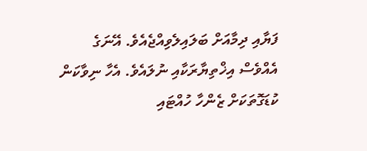ފަޔާއި ދިމާއަށް ބަލައިލެވިއްޖެއެވެ. އޭނަގެ އެއްވެސް އިޚްތިޔާރަކާއި ނުލައެވެ. އެހާ ނިވާކަން ކުޑަގޮތަކަށް ޒެންހާ ހުއްޓައި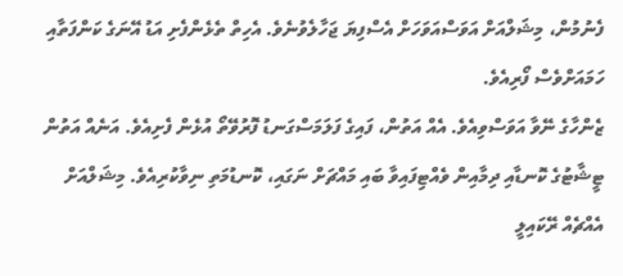ފެނުމުން، މިޝަލްއަށް އަވަސްއަވަހަށް އެސްފިޔަ ޖަހާލެވުނެވެ. އެހިތް ތެޅެންފެށި އަޑު އޭނަގެ ކަންފަތާއި ހަމައަށްވެސް ފޯރިއެވެ.
ޒެންހާގެ ނޭވާ އަވަސްވިއެވެ. އެއް އަތުން، ފައިގެ ފަލަމަސްގަނޑު ފޮރުވޭތޯ އުޅެން ފެށިއެވެ. އަނެއް އަތުން ޓީޝާޓުގެ ކޮނޑާއި ދިމާއިން ވެއްޓިފައިވާ ބައި މައްޗަށް ނަގައި، ކޮނޑުމަތި ނިވާކުރިއެވެ. މިޝަލްއަށް އެއްޗެއް ރޭކައިލީ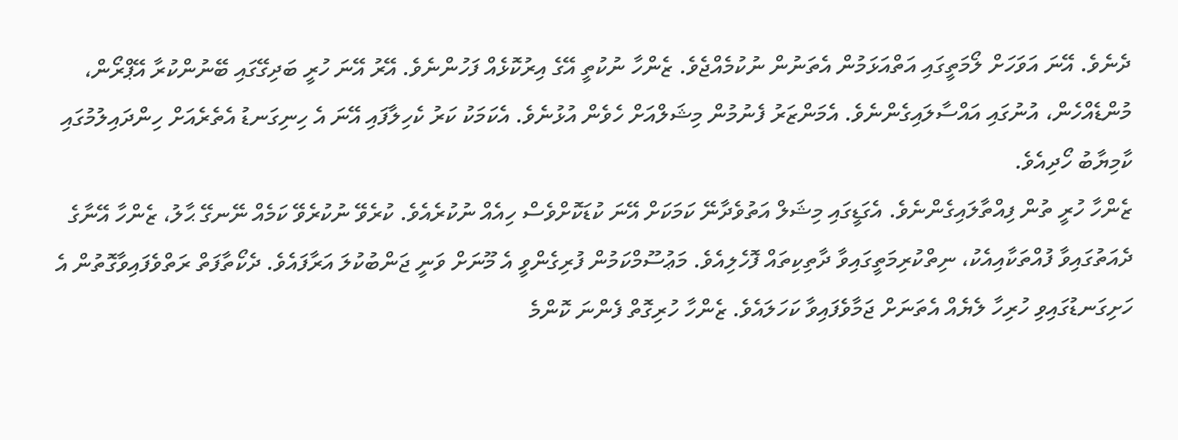ދެނެވެ. އޭނަ އަވަހަށް ލޯމަތީގައި އަތްއަޅަމުން އެތަނުން ނުކުމެއްޖެވެ. ޒެންހާ ނުކުތީ އޭގެ އިރުކޮޅެއް ފަހުންނެވެ. އޭރު އޭނަ ހުރީ ބަދިގޭގައި ބޭނުންކުރާ އޭޕްރޯން، މުންޑެއްހެން، އުނުގައި އައްސާލައިގެންނެވެ. އެމަންޒަރު ފެނުމުން މިޝަލްއަށް ހެވެން އުޅުނެވެ. އެކަމަކު ކަރު ކެހިލާފައި އޭނަ އެ ހިނިގަނޑު އެތެރެއަށް ހިންދައިލުމުގައި ކާމިޔާބު ހޯދިއެވެ.
ޒެންހާ ހުރީ ތުން ފިއްތާލައިގެންނެވެ. އެގަޑީގައި މިޝަލް އަތުވެދާނޭ ކަމަކަށް އޭނަ ކުޑަކޮށްވެސް ހިއެއް ނުކުރެއެވެ. ކުރެވޭ ނުކުރެވޭ ކަމެއް ނޭނގޭ ޙާލު، ޒެންހާ އޭނާގެ ދެއަތުގައިވާ ފުއްތަކާއިއެކު، ނިތްކުރިމަތީގައިވާ ދާތިކިތައް ފޮހެލިއެވެ. މަޢުސޫމްކަމުން ފުރިގެންވީ އެ މޫނަށް ވަނީ ޖަންބުކުލަ އަރާފައެވެ. ދެކޯތާފަތް ރަތްވެފައިވާގޮތުން އެ ހަށިގަނޑުގައިވި ހުރިހާ ލެޔެއް އެތަނަށް ޖަމާވެފައިވާ ކަހަލައެވެ. ޒެންހާ ހުރިގޮތް ފެންނަ ކޮންމެ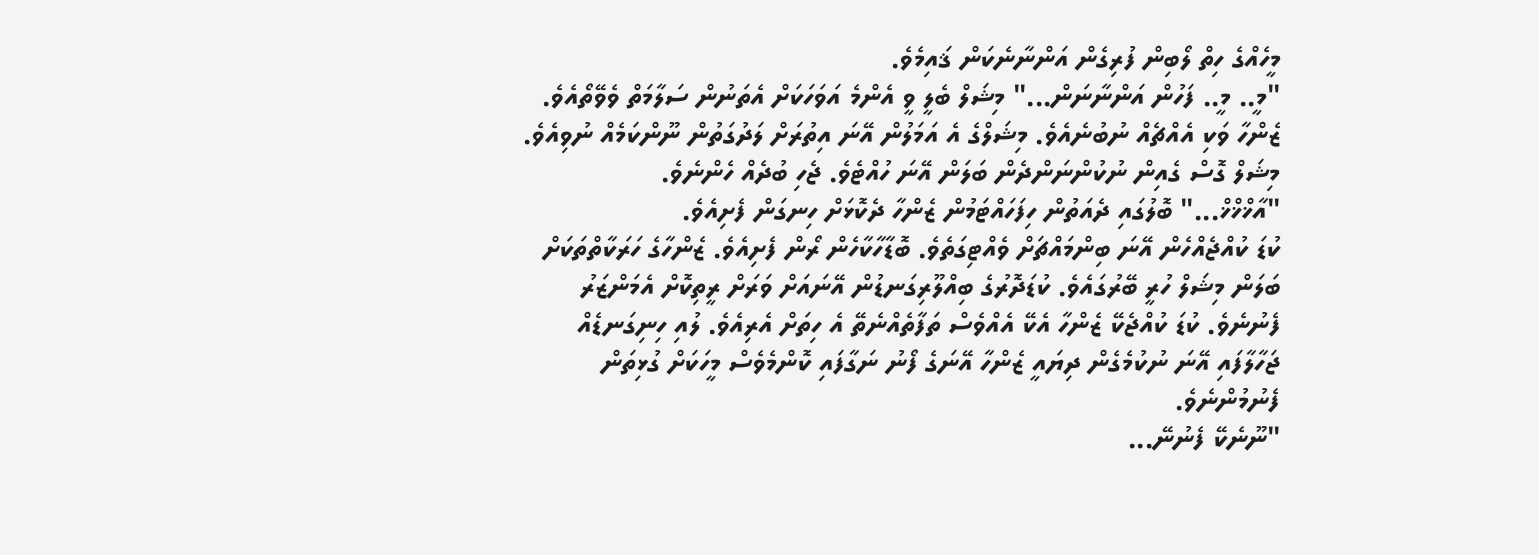މީހެއްގެ ހިތް ލޯބިން ފުރިގެން އަންނާނެކަން ޤައިމެވެ.
"މީ.. މީ.. ފަހުން އަންނާނަން..." މިޝަލް ބެލީ ވީ އެންމެ އަވަހަކަށް އެތަނުން ސަލާމަތް ވެވޭތޯއެވެ.
ޒެންހާ ވަކި އެއްޗެއް ނުބުނެއެވެ. މިޝަލްގެ އެ އަމަލުން އޭނަ އިތުރަށް ލަދުގަތުން ނޫންކަމެއް ނުވިއެވެ. މިޝަލް ގޮސް ގެއިން ނުކުންނަންދެން ބަލަން އޭނަ ހުއްޓެވެ. ޖެހި ބުދެއް ހެންނެވެ.
"އާޚްޚްޚް..." ބޮލުގައި ދެއަތުން ހިފަހައްޓަމުން ޒެންހާ ދެކޮޅަށް ހިނގަން ފެށިއެވެ.
ކުޑަ ކުއްޖެއްހެން އޭނަ ބިންމައްޗަށް ވެއްޓިގަތެވެ. ބޮޑާހާކާހެން ރޯން ފެށިއެވެ. ޒެންހާގެ ހަރަކާތްތަކަށް ބަލަން މިޝަލް ހުރީ ބޭރުގައެވެ. ކުޑަދޮރުގެ ބިއްލޫރިގަނޑުން އޭނައަށް ވަރަށް ރީތިކޮށް އެމަންޒަރު ފެނުނެވެ. ކުޑަ ކުއްޖެކޭ ޒެންހާ އެކޭ އެއްވެސް ތަފާތެއްނެތޭ އެ ހިތަށް އެރިއެވެ. ލުއި ހިނިގަނޑެއް ޖަހާލާފައި އޭނަ ނުކުމެގެން ދިޔައީ ޒެންހާ އޭނަގެ ފޯނު ނަގާފައި ކޮންމެވެސް މީހަކަށް ގުޅިތަން ފެނުމުންނެވެ.
"ނޫނެކޭ ފެނުނޭ...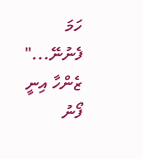ހަމަ ފެނުނޭ..." ޒެންހާ އިނީ ފޯނު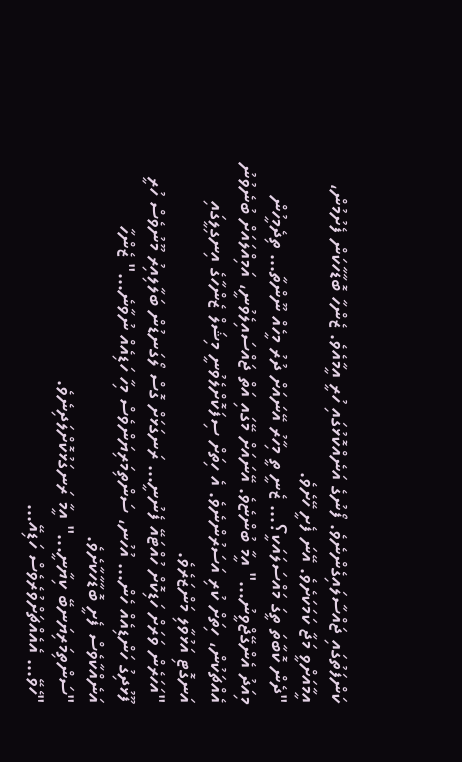ކަންފަތުގައި ޖައްސާލައިގެންނެވެ. ފޯނުގެ އަނެއްކޮޅުގައި ހުރީ އީމާއެވެ. ޒެންހާ ބޮޑާހާކަން ފެށުމުން، އީމާއަށްވީ މަޖާ ކަމަކަށެވެ. އޭނަ ފެށީ ހޭށެވެ.
"ދެން ކޮބާތަ ތީގަ މައްސަލައަކީ؟... ޒެނީ ތީ މިހާރު އޭނައަށް ދުރު މީހެއް ނޫންތާ... ތިދެމީހުން މިއަދު އެންގޭޖްވީނު..." އީމާ ބުންޏެވެ. އޭނައަށް މޭގައި އަތް ޖައްސައިލެވުނީ، އަމިއްލައަށް ބުނެވުނު އެއްޗަކުން، ހިތަށް ކުރި އަސަރުންނެވެ. އެ ހިތަށް ސިފަކޮށްލެވުނީ މިޝަލް ޒެންހާގެ އިނގިލީގައި އަނގޮޓި އަޅުވާލި މަންޒަރެވެ.
"އަހަރެން ވަރަށް ހަޑިކޮށް ހުއްޓައޭ ފެނުނީ... ރަނގަޅަށް ގޮސް ލޯގަނޑުން ބަލާލިއިރު މޫނުވެސް ހުރީ ފޫޅުދިގު ހަންޑިއެއް ހެން... އުހުނ، ސަންތިމަރިޔަންވެސް މިހާ ހަޑިއެއް ނުވާނެ..." ޒެންހާ އަނެއްކާވެސް ފެށީ ބޮޑާހާކާށެވެ.
"ސަންތިމަރިޔަނބޭ ކިޔާނީ..." އީމާ ރަނގަޅުކޮށްލަދިނެވެ.
"ހެވޭ... އެއެއްޗަށްވުރެވެސް ހަޑިއޭ...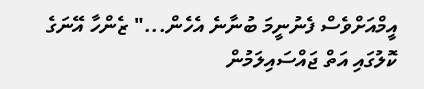އީމްއަށްވެސް ފެނުނީމަ ބުނާނެ އެހެން..." ޒެންހާ އޭނަގެ ކޮލުގައި އަތް ޖައްސައިލަމުން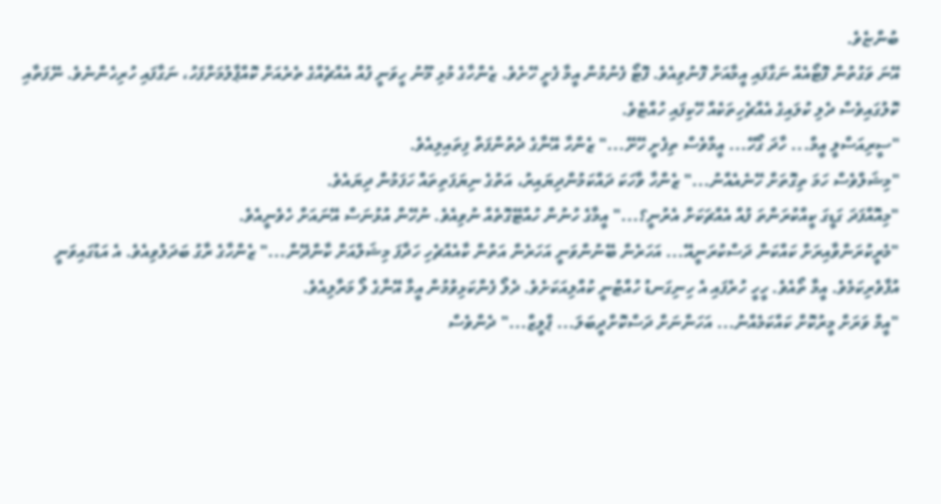ބުންޏެވެ.
އޭނަ ވަގުތުން ފޮޓޯއެއް ނަގާފައި އީމާއަށް ފޮނުވިއެވެ. ފޮޓޯ ފެނުމުން އީމާ ފެށީ ހޭށެވެ. ޒެންހާގެ މުޅި މޫނު ހީވަނީ ފުއް އެއްޗެއްގެ ތެރެއަށް ކޮއްޕާލުމަށްފަހު، ނަގާފައި ހުރިހެންނެވެ. ނޭފަތާއި ކޮލުގައިވެސް ދެލި ކުލައިގެ އެއްޗެހިތަކެއް ހޭކިފައި ހުއްޓެވެ.
"ސީރިއަސްލީ އީމް... ހާދަ ގޯހޭ... އީމްވެސް ތިފެށީ ހޭށޭ..." ޒެންހާ އޭނާގެ ދެތުންފަތް ފިތައިލިއެވެ.
"މިޝަލްވެސް ހަމަ ތިގޮތަށް ހޭނެއެއްނު..." ޒެންހާ ވާހަކަ ދައްކަމުންދިޔައިރު، އަތުގެ ނިޔަފަތިތައް ހަފަމުން ދިޔައެވެ.
"މިއޮއްފަދަ ގަޑީގަ ކީއްކުރަންތަ ފުއް އެއްޗަކަށް އެރުނީ؟..." އީމާގެ ހުނުން ހުއްޓޭގޮތެއް ނުވިއެވެ. ނުހޭން އުޅުނަސް އޭނައަށް ހެވެނީއެވެ.
"މެރީކުރަންވާއިރަށް ކައްކަން ދަސްކުރަނީއޭ... އަހަރެން ބޭނުންވަނީ އަހަރެން އަތުން ކާއެއްޗެހި ހަދާފަ މިޝަލްއަށް ކާންދޭން..." ޒެންހާގެ ރާގު ބަދަލުވިއެވެ. އެ އަޑުގައިވަނީ އުފާވެރިކަމެވެ. އީމާ ތޯއެވެ. ހީހީ ހުރެފައި އެ ހިނިގަނޑު ހުއްޓުނީ ކުއްލިއަކަށެވެ. ދެލޯ ފެންކަޅިވުމުން އީމާ އޭނާގެ ލޯ މަރާލިއެވެ.
"އީމް ވަރަށް މީރުކޮށް ކައްކަމެއްނު... އަހަންނަށް ދަސްކޮށްދީބަލަ... ޕްލީޒް..." ދެންވެސް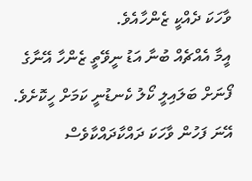ވާހަކަ ދެއްކީ ޒެންހާއެވެ.
އީމާ އެއްޗެއް ބުނާ އަޑު ނީވޭތީ ޒެންހާ އޭނާގެ ފޯނަށް ބަލައިލީ ކޯލު ކެނޑުނީ ކަމަށް ހީކޮށެވެ. އޭނަ ފަހުން ވާހަކަ ދައްކާދައްކާވެސް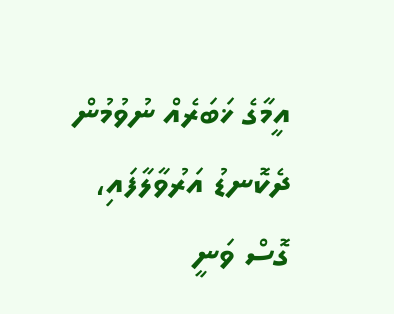އީމާގެ ޚަބަރެއް ނުވުމުން ދެކޮނޑު އަރުވާލާފައި، ގޮސް ވަނީ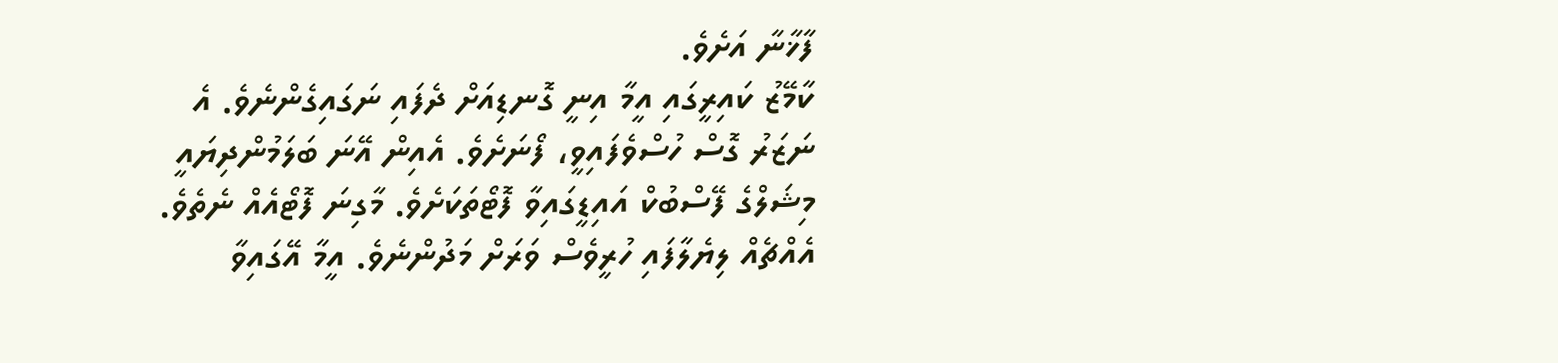ފާޚާނާ އަށެވެ.
ކާމޭޒު ކައިރީގައި އީމާ އިނީ ގޮނޑިއަށް ދެފައި ނަގައިގެންނެވެ. އެ ނަޒަރު ގޮސް ހުސްވެފައިވީ، ފޯނަށެވެ. އެއިން އޭނަ ބަލަމުންދިޔައީ މިޝަލްގެ ފޭސްބުކް އައިޑީގައިވާ ފޮޓޯތަކަށެވެ. މާގިނަ ފޮޓޯއެއް ނެތެވެ. އެއްޗެއް ލިޔެލާފައި ހުރީވެސް ވަރަށް މަދުންނެވެ. އީމާ އޭގައިވާ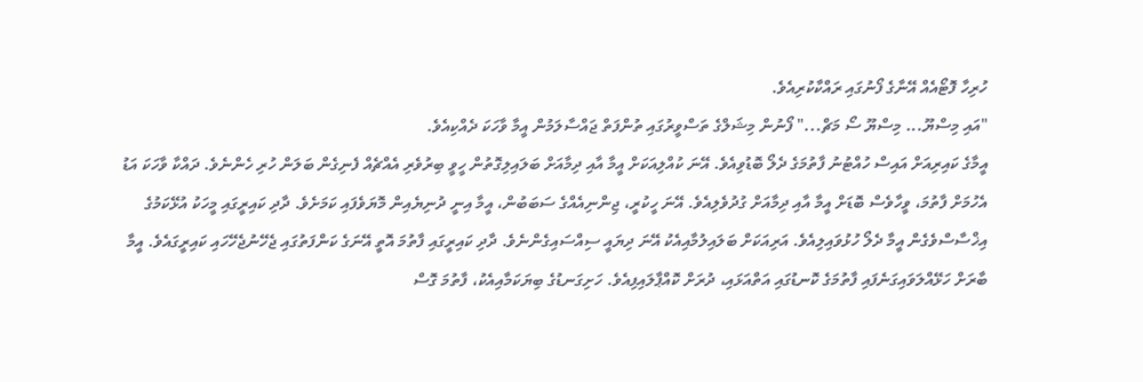ހުރިހާ ފޮޓޯއެއް އޭނާގެ ފޯނުގައި ރައްކާކުރިއެވެ.
"އައި މިސްޔޫ... މިސްޔޫ ސޯ މަޗް..." ފޯނުން މިޝަލްގެ ތަސްވީރުގައި ތުންފަތް ޖައްސާލަމުން އީމާ ވާހަކަ ދެއްކިއެވެ.
އީމާގެ ކައިރިއަށް އައިސް ހުއްޓުނު ފާތުމަގެ ދެލޯ ބޮޑުވިއެވެ. އޭނަ ކުއްލިއަކަށް އީމާ އާއި ދިމާއަށް ބަލައިލިގޮތުން ހީވީ ބިރުވެރި އެއްޗެއް ފެނިގެން ބަލަން ހުރި ހެންނެވެ. ދައްކާ ވާހަކަ އަޑު އެހުމަށް ފާތުމަ، ވީހާވެސް ބޮޑަށް އީމާ އާއި ދިމާއަށް ގުދުވެލިއެވެ. އޭނަ ހީކުރީ، ޖިންނިއެއްގެ ސަބަބުން، އީމާ އިނީ ދުނިޔެއިން މޮޔަވެފައި ކަމަށެވެ. ދާދި ކައިރީގައި މީހަކު އުޅޭކަމުގެ އިޚްސާސްވެގެން އީމާ ދެލޯ ހުޅުވައިލިއެވެ. އަރިއަކަށް ބަލައިލުމާއިއެކު އޭނަ ދިޔައީ ސިއްސައިގެންނެވެ. ދާދި ކައިރީގައި ފާތުމަ އޮތީ އޭނަގެ ކަންފަތުގައި ޖެހޭނުޖެހޭހައި ކައިރީގައެވެ. އީމާ ބާރަށް ހަޅޭއްލަވައިގަނެފައި ފާތުމަގެ ކޮނޑުގައި އަތްއަޅައި، ދުރަށް ކޮއްޕާލައިފިއެވެ. ހަށިގަނޑުގެ ބިޔަކަމާއިއެކު، ފާތުމަ ގޮސް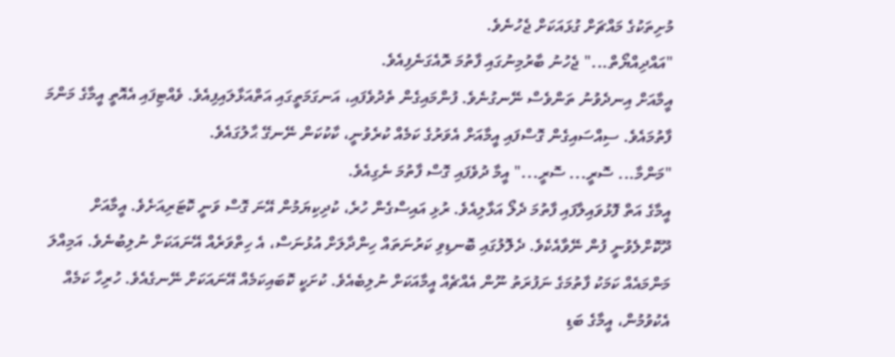މުށިތަކުގެ މައްޗަށް ގުޅައަކަށް ޖެހުނެވެ.
"އައްދިއްޔޯތް..." ޖެހުނު ބާރުމިނުގައި ފާތުމަ ރޮއެގަނެފިއެވެ.
އީމާއަށް އިނދެވުނު ތަންވެސް ނޭނގުނެވެ. ފުންމައިގެން ތެދުވެފައި، އަނގަމަތީގައި އަތްއަޅާލައިފިއެވެ. ވެއްޓިފައި އެއޮތީ އީމާގެ މަންމަ ފާތުމައެވެ. ސިއްސައިގެން ގޮސްފައި އީމާއަށް އެވަރުގެ ކަމެއް ކުރެވުނީ، ކާކުކަން ނޭނގޭ ޙާލުގައެވެ.
"މަންމާ... ސޮރީ... ސޮރީ..." އީމާ ދުވެފައި ގޮސް ފާތުމަ ނެގިއެވެ.
އީމާގެ އަތް ފޮޅުވައިލާފައި ފާތުމަ ދެލޯ އަޅާލިއެވެ. ރުޅި އައިސްގެން ހުރެ، ކުދިކިޔަމުން އޭނަ ގޮސް ވަނީ ކޮޓަރިއަށެވެ. އީމާއަށް ދޫކޮށްލެވުނީ ފުން ނޭވާއެކެވެ. ދެލޮލުގައި ބޮނޑިވި ކަރުނަތައް ހިންދާލަށް އުޅުނަސް، އެ ހިތްވަރެއް އޭނައަކަށް ނުލިބުނެވެ. އަމިއްލަ މަންމައެއް ކަމަކު ފާތުމަގެ ނަފުރަތު ނޫން އެއްޗެއް އީމާއަކަށް ނުލިބެއެވެ. ކުށަކީ ކޮބައިކަމެއް އޭނައަކަށް ނޭނގެއެވެ. ހުރިހާ ކަމެއް އެކުވުމުން، އީމާގެ ބަޑި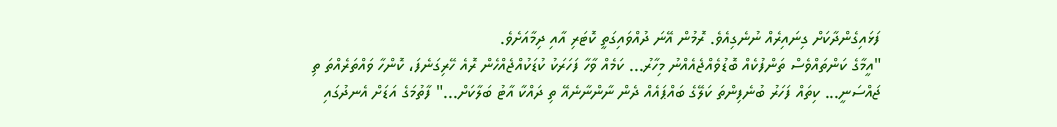ފަޅައިގެންދާކަށް ގިނައިރެއް ނުނެގިއެވެ. ރޮމުން އޭނަ ދުއްވައިގަތީ ކޮޓަރި އާއި ދިމާއަށެވެ.
"އީމާގެ ކަންތައްވެސް ތަންފުކެއް ބޮޑުވެއްޖެއެއްނު މިހާރު... ކަމެއް ވާހާ ފަހަރަކު ކުޑަކުއްޖެއްހެން ރޮއެ ހޭރިގަނެފަ، ކޮންހާ ވައްތަރެއްތަ ތި ޖައްސަނީ... ކިތައް ފަހަރު ބުނެފިންތަ ކަލޭގެ ބައްޕައެއް ދެން ނާންނާނެއޭ ތި ދައްކާ އާޓު ބަލާކަށް..." ފާތުމަގެ އަޑަށް އެނދުގައި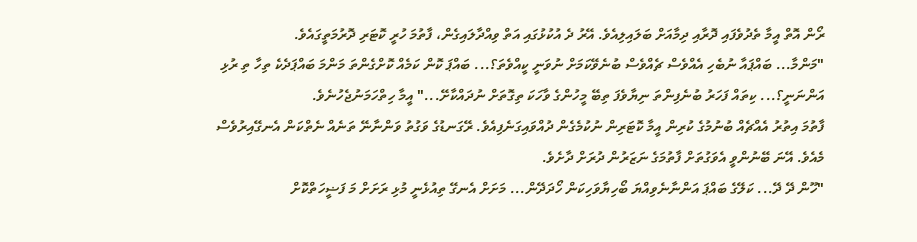ރޯން އޮތް އީމާ ތެދުވެފައި ދޮރާއި ދިމާއަށް ބަލައިލިއެވެ. އޭރު ދެ އުކުޅުގައި އަތް ވިއްދާލައިގެން، ފާތުމަ ހުރީ ކޮޓަރި ދޮރުމަތީގައެވެ.
"މަންމާ... ބައްޕައާ ނުބެހި އެއްވެސް ޗެއްވެސް ބުނެވޭކަމަށް ނުވަނީ ކީއްވެތަ؟... ބައްޕަ ކޮން ކަމެއް ކޮށްގެންތަ މަންމަ ބައްޕަދެކެ ތިހާ ތި ރުޅި އަންނަނީ؟... ކިތައް ފަހަރު ބުނެފިންތަ ނިޔާވެފަ ތިބޭ މީހުންގެ ވާހަކަ ތިގޮތަށް ނުދައްކާށޭ..." އީމާ ހިތްހަމަނުޖެހުނެވެ.
ފާތުމަ އިތުރު އެއްޗެއް ބުނުމުގެ ކުރިން އީމާ ކޮޓަރިން ނުކުމެގެން ދުއްވައިގަނެފިއެވެ. ރޭގަނޑުގެ ވަގުތު ވަންނާނޭ ތަނެއް ނެތްކަން އެނގޭއިރުވެސް މެއެވެ. އޭނަ ބޭނުންވީ އެވަގުތަށް ފާތުމަގެ ނަޒަރުން ދުރަށް ދާށެވެ.
"ހޫން ދޭ ދޭ... ކަލޭގެ ބައްޕަ އަންނާނެވިއްޔަ ބޯހިޔާވަހިކަން ހޯދަދޭން... މަށަށް އެނގޭ ތިއުޅެނީ މުޅި ރަށަށް މަ ފަޟީހަތްކޮށް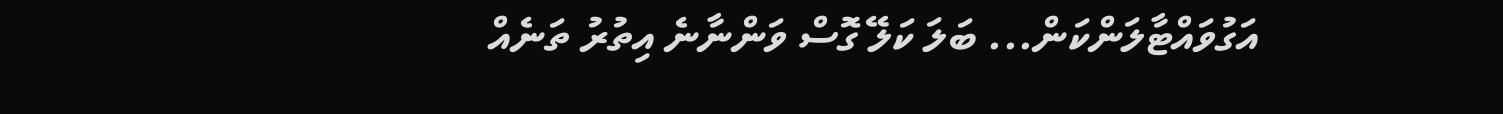އަގުވައްޓާލަންކަން... ބަލަ ކަލޭ ގޮސް ވަންނާނެ އިތުރު ތަނެއް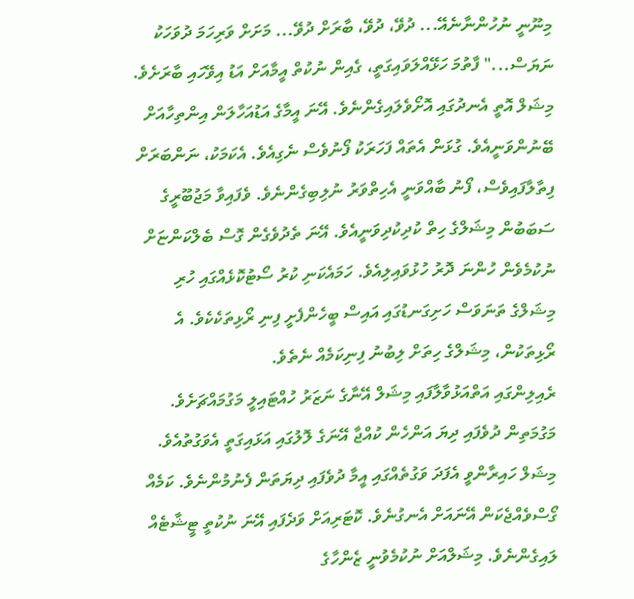މިނޫނީ ނުހުންނާނެއޭ... ދުވޭ، ދުވޭ، ބާރަށް ދުވޭ... މަށަށް ވަރިހަމަ ދުވަހަކު ނަޔަސް..." ފާތުމަ ހަޅޭއްލަވައިގަތީ، ގެއިން ނުކުތް އީމާއަށް އަޑު އިވޭހައި ބާރަށެވެ.
މިޝަލް އޮތީ އެނދުގައި އޮށޯވެލައިގެންނެވެ. އޭނަ އީމާގެ އަޑުއަހާލަން އިންތިހާއަށް ބޭނުންވަނީއެވެ. ގުޅަން އެތައް ފަހަރަކު ފޯނުވެސް ނެގިއެވެ. އެކަމަކު، ނަންބަރަށް ފިތާލާފައިވެސް، ފޯނު ބާއްވަނީ އެހިތްވަރު ނުލިބިގެންނެވެ. ވެފައިވާ މަޖުބޫރީގެ ސަބަބުން މިޝަލްގެ ހިތް ކުދިކުދިވަނީއެވެ. އޭނަ ތެދުވެގެން ގޮސް ބެލްކަންޏަށް ނުކުމެވެން ހުންނަ ދޮރު ހުޅުވައިލިއެވެ. ހަމައެކަނި ކުރު ސޯޓުކޮޅެއްގައި ހުރި މިޝަލްގެ ތަނަވަސް ހަށިގަނޑުގައި އައިސް ބީހެންފެށީ ފިނި ރޯޅިތަކެކެވެ. އެ ރޯޅިތަކުން، މިޝަލްގެ ހިތަށް ލިބުނު ފިނިކަމެއް ނެތެވެ.
ރެއިލިންގައި އަތްއަޅުވާލާފައި މިޝަލް އޭނާގެ ނަޒަރު ހުއްޓައިލީ މަގުމައްޗަށެވެ. މަގުމަތިން ދުވެފައި ދިޔަ އަންހެން ކުއްޖާ އޭނަގެ ލޮލުގައި އަޅައިގަތީ އެވަގުތުއެވެ.
މިޝަލް ހައިރާންވީ އެފަދަ ވަގުތެއްގައި އީމާ ދުވެފައި ދިޔަތަން ފެނުމުންނެވެ. ކަމެއް ގޯސްވެއްޖެކަން އޭނައަށް އެނގުނެވެ. ކޮޓަރިއަށް ވަދެފައި އޭނަ ނުކުތީ ޓީޝާޓެއް ލައިގެންނެވެ. މިޝަލްއަށް ނުކުމެވުނީ ޒެންހާގެ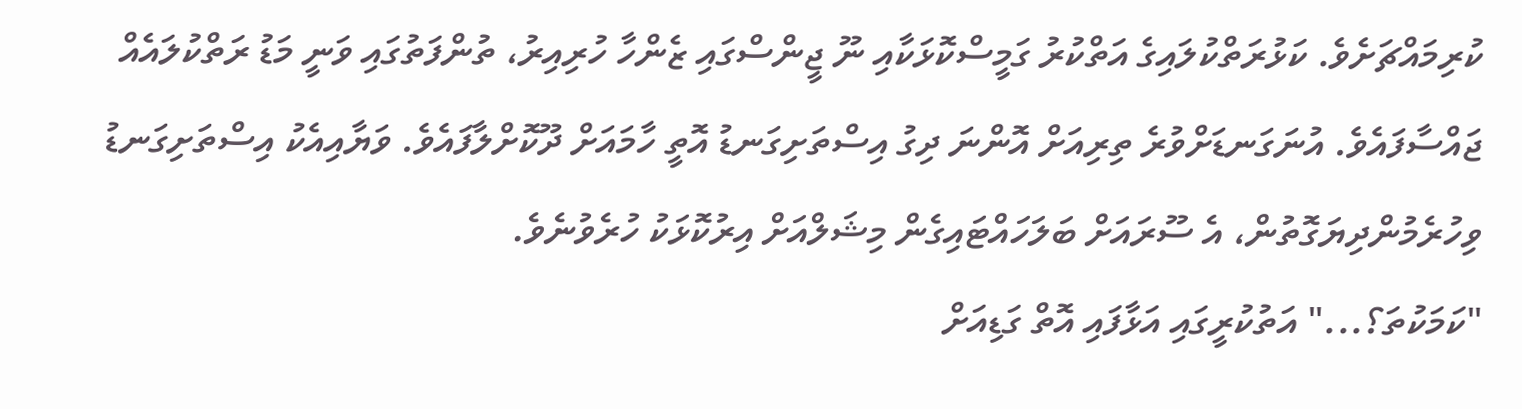ކުރިމައްޗަށެވެ. ކަޅުރަތްކުލައިގެ އަތްކުރު ގަމީސްކޮޅަކާއި ނޫ ޖީންސްގައި ޒެންހާ ހުރިއިރު، ތުންފަތުގައި ވަނީ މަޑު ރަތްކުލައެއް ޖައްސާފައެވެ. އުނަގަނޑަށްވުރެ ތިރިއަށް އޮންނަ ދިގު އިސްތަށިގަނޑު އޮތީ ހާމައަށް ދޫކޮށްލާފައެވެ. ވަޔާއިއެކު އިސްތަށިގަނޑު ވިހުރެމުންދިޔަގޮތުން، އެ ސޫރައަށް ބަލަހައްޓައިގެން މިޝަލްއަށް އިރުކޮޅަކު ހުރެވުނެވެ.
"ކަމަކުތަ؟..." އަތުކުރީގައި އަޅާފައި އޮތް ގަޑިއަށް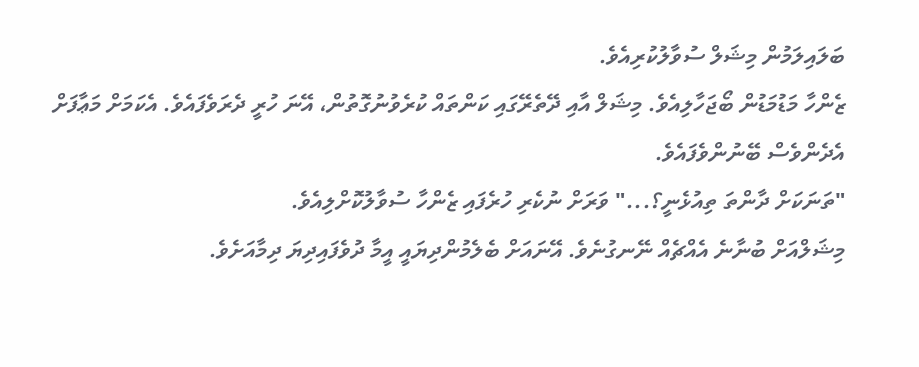ބަލައިލަމުން މިޝަލް ސުވާލުކުރިއެވެ.
ޒެންހާ މަޑުމަޑުން ބޯޖަހާލިއެވެ. މިޝަލް އާއި ދޭތެރޭގައި ކަންތައް ކުރެވުނުގޮތުން، އޭނަ ހުރީ ދެރަވެފައެވެ. އެކަމަށް މަޢާފަށް އެދެންވެސް ބޭނުންވެފައެވެ.
"ތަނަކަށް ދާންތަ ތިއުޅެނީ؟..." ވަރަށް ނުކެރި ހުރެފައި ޒެންހާ ސުވާލުކޮށްލިއެވެ.
މިޝަލްއަށް ބުނާނެ އެއްޗެއް ނޭނގުނެވެ. އޭނައަށް ބެލެމުންދިޔައީ އީމާ ދުވެފައިދިޔަ ދިމާއަށެވެ.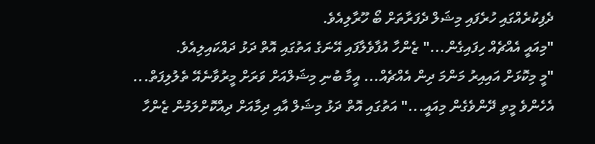ދެފިކުރެއްގައި ހުރެފައި މިޝަލް ދެފަރާތަށް ބޯ ހޫރާލިއެވެ.
"މިއައީ އެއްޗެއް ހިފައިގެން..." ޒެންހާ އުފާވެލާފައި އޭނަގެ އަތުގައި އޮތް ދަޅު ދައްކައިލިއެވެ.
"މީ މިކޮޅަށް އައިއިރު މަންމަ ދިން އެއްޗެއް... އީމާ ބުނި މިޝަލްއަށް ވަރަށް މީރުވާނެއޭ ތެލުލިފަތް... އެހެންވެ މީތި ދޭންވެގެން މިއައީ..." އަތުގައި އޮތް ދަޅު މިޝަލް އާއި ދިމާއަށް ދިއްކޮށްލަމުން ޒެންހާ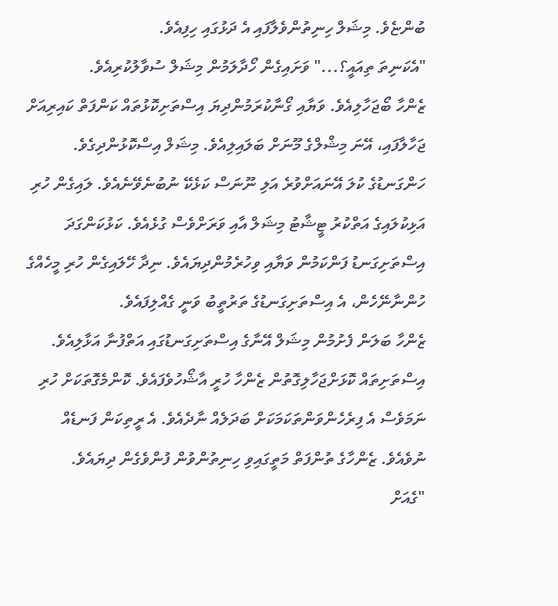ބުންޏެވެ. މިޝަލް ހިނިތުންވެލާފައި އެ ދަޅުގައި ހިފިއެވެ.
"އެކަނިތަ ތިއައީ؟..." ވަށައިގެން ހޯދާލަމުން މިޝަލް ސުވާލުކުރިއެވެ.
ޒެންހާ ބޯޖަހާލިއެވެ. ވަޔާއި ގޯނާކުރަމުންދިޔަ އިސްތަށިކޮޅުތައް ކަންފަތް ކައިރިއަށް ޖަހާލާފައި، އޭނަ މިޝްލްގެ މޫނަށް ބަލައިލިއެވެ. މިޝަލް އިސްކޮޅުންދިގެވެ. ހަންގަނޑުގެ ކުލަ އޭނައަށްވުރެ އަލި ނޫނަސް ކަޅެކޭ ނުބުނެވޭނެއެވެ. ލައިގެން ހުރި އަޅިކުލައިގެ އަތްކުރު ޓީޝާޓު މިޝަލް އާއި ވަރަށްވެސް ގުޅެއެވެ. ކަޅުކަންގަދަ އިސްތަށިގަނޑު ފަންކަމުން ވަޔާއި ވިހުރެމުންދިޔައެވެ. ނިދާ ހޭލައިގެން ހުރި މީހެއްގެ ހުންނާނޭހެން، އެ އިސްތަށިގަނޑުގެ ތަރުތީބު ވަނީ ގެއްލިފައެވެ.
ޒެންހާ ބަލަން ފެށުމުން މިޝަލް އޭނާގެ އިސްތަށިގަނޑުގައި އަތްފުނާ އަޅާލިއެވެ. އިސްތަށިތައް ކޮޅަށްޖަހާލިގޮތުން ޒެންހާ ހުރީ އާޝޯހުވެފައެވެ. ކޮންމެގޮތަކަށް ހުރި ނަމަވެސް އެ ފިރެހެންވަންތަކަމަކަށް ބަދަލެއް ނާދެއެވެ. އެ ރީތިކަން ފަނޑެއް ނުވެއެވެ. ޒެންހާގެ ތުންފަތް މަތީގައިވި ހިނިތުންވުން ފުންވެގެން ދިޔައެވެ.
"ގެއަށް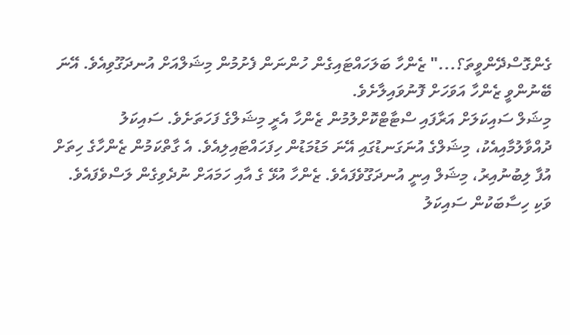ގެންގޮސްދޭންވީތަ؟..." ޒެންހާ ބަލަހައްޓައިގެން ހުންނަން ފެށުމުން މިޝަލްއަށް އުނދަގޫވިއެވެ. އޭނަ ބޭނުންވީ ޒެންހާ އަވަހަށް ފޮނުވައިލާށެވެ.
މިޝަލް ސައިކަލަށް އަރާފައި ސްޓާޓްކޮށްލުމުން ޒެންހާ އެރީ މިޝަލްގެ ފަހަތަށެވެ. ސައިކަލު ދުއްވާލުމާއިއެކު، މިޝަލްގެ އުނަގަނޑުގައި އޭނަ މަޑުމަޑުން ހިފަހައްޓައިލިއެވެ. އެ ގާތްކަމުން ޒެންހާގެ ހިތަށް އުފާ ލިބުނުއިރު، މިޝަލް އިނީ އުނދަގޫވެފައެވެ. ޒެންހާ އުޅޭ ގެ އާއި ހަމައަށް ނުދެވިގެން ލަސްވެފައެވެ.
ވަކި ހިސާބަކުން ސައިކަލު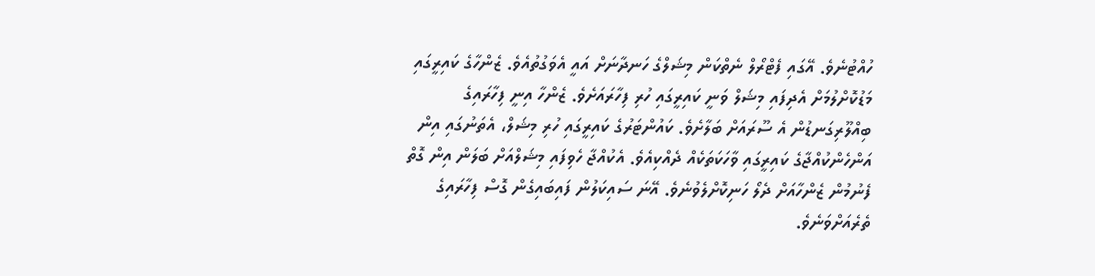ހުއްޓުނެވެ. އޭގައި ފެޓްރޯލް ނެތްކަން މިޝަލްގެ ހަނދާނަށް އައީ އެވަގުތުއެވެ. ޒެންހާގެ ކައިރީގައި މަޑުކޮށްލުމަށް އެދިފައި މިޝަލް ވަނީ ކައިރީގައި ހުރި ފިހާރައަށެވެ. ޒެންހާ އިނީ ފިހާރައިގެ ބިއްލޫރިގަނޑުން އެ ސޫރައަށް ބަލާށެވެ. ކައުންޓަރުގެ ކައިރީގައި ހުރި މިޝަލް، އެތަނުގައި އިން އަންހެންކުއްޖާގެ ކައިރީގައި ވާހަކަތަކެއް ދެއްކިއެވެ. އެކުއްޖާ ހެވިފައި މިޝަލްއަށް ބަލަން އިން ގޮތް ފެނުމުން ޒެންހާއަށް ދެލޯ ހަނިކޮށްލެވުނެވެ. އޭނަ ސައިކަލުން ފައިބައިގެން ގޮސް ފިހާރައިގެ ތެރެއަށްވަނެވެ.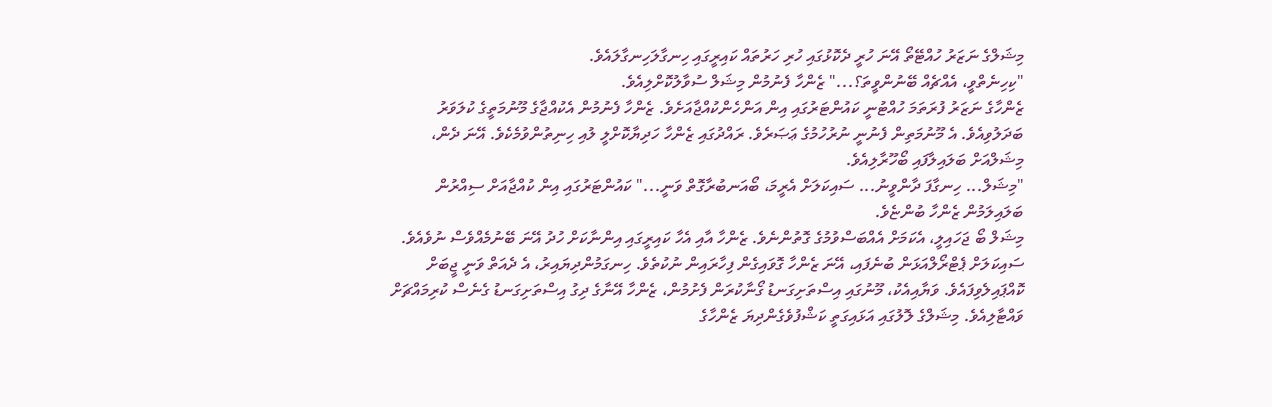މިޝަލްގެ ނަޒަރު ހުއްޓޭތޯ އޭނަ ހުރީ ދެކޮޅުގައި ހުރި ހަރުތައް ކައިރީގައި ހިނގާލަހިނގާލައެވެ.
"ކިހިނެތްވީ، އެއްޗެއް ބޭނުންވީތަ؟..." ޒެންހާ ފެނުމުން މިޝަލް ސުވާލުކޮށްލިއެވެ.
ޒެންހާގެ ނަޒަރު ފުރަތަމަ ހުއްޓުނީ ކައުންޓަރުގައި އިން އަންހެންކުއްޖާއަށެވެ. ޒެންހާ ފެނުމުން އެކުއްޖާގެ މޫނުމަތީގެ ކުލަވަރު ބަދަލުވިއެވެ. އެ މޫނުމަތިން ފެނުނީ ނުރުހުމުގެ ޢަޞަރެވެ. ރައްދުގައި ޒެންހާ ހަދިޔާކޮށްލީ ލުއި ހިނިތުންވުމެކެވެ. އޭނަ ދެން، މިޝަލްއަށް ބަލައިލާފައި ބޯހޫރާލިއެވެ.
"މިޝަލް... ހިނގާފަ ދާންވީނު... ސައިކަލަށް އެރީމަ، ބޯއަނބުރާގޮތް ވަނީ..." ކައުންޓަރުގައި އިން ކުއްޖާއަށް ސިއްރުން ބަލައިލަމުން ޒެންހާ ބުންޏެވެ.
މިޝަލް ބޯ ޖަހައިލީ، އެކަމަށް އެއްބަސްވުމުގެ ގޮތުންނެވެ. ޒެންހާ އާއި އެހާ ކައިރީގައި އިންނާކަށް ހުދު އޭނަ ބޭނުމެއްވެސް ނުވެއެވެ. ސައިކަލަށް ޕެޓްރޯލްއަޅަން ބުނެފައި، އޭނަ ޒެންހާ ގޮވައިގެން ފިހާރައިން ނުކުތެވެ. ހިނގަމުންދިޔައިރު، އެ ދެއަތް ވަނީ ޖީބަށް ކޮއްޕައިލެވިފައެވެ. ވަޔާއިއެކު، މޫނުގައި އިސްތަށިގަނޑު ގޯނާކުރަން ފެށުމުން، ޒެންހާ އޭނާގެ ދިގު އިސްތަށިގަނޑު ގެނެސް ކުރިމައްޗަށް ވައްޓާލިއެވެ. މިޝަލްގެ ލޮލުގައި އަޅައިގަތީ ކަޝްފުވެގެންދިޔަ ޒެންހާގެ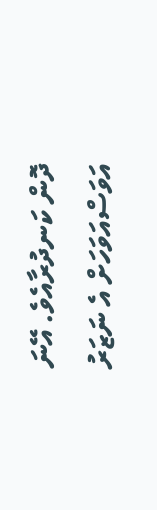ދޮން ކަނދުރާއެވެ. އޭނަ އަވަސްއަވަހަށް އެ ނަޒަރު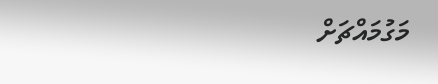މަގުމައްޗަށް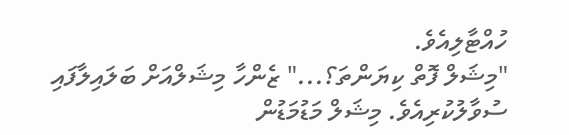ހުއްޓާލިއެވެ.
"މިޝަލް ފޮތް ކިޔަންތަ؟..." ޒެންހާ މިޝަލްއަށް ބަލައިލާފައި ސުވާލުކުރިއެވެ. މިޝަލް މަޑުމަޑުން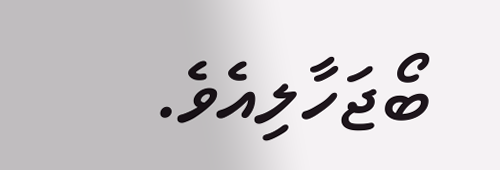ބޯޖަހާލިއެވެ.